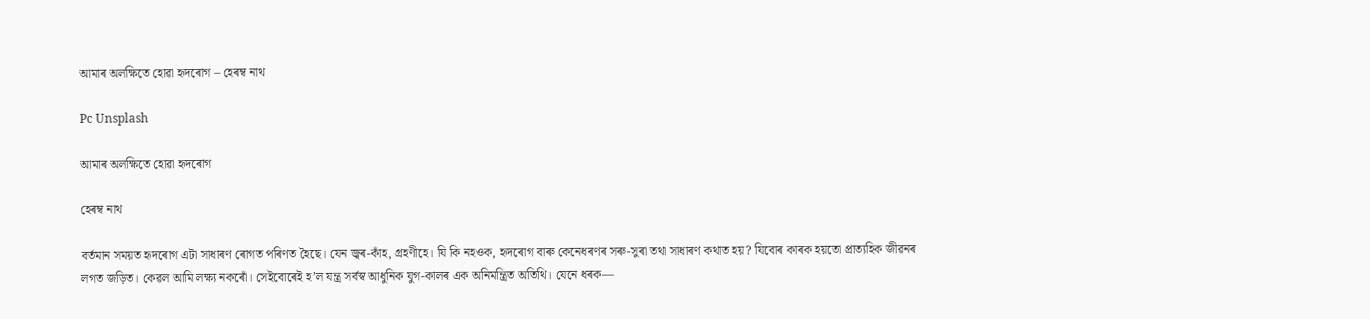আমাৰ অলক্ষিতে হোৱা হৃদৰোগ – হেৰম্ব নাথ

Pc Unsplash

আমাৰ অলক্ষিতে হোৱা হৃদৰোগ

হেৰম্ব নাথ

বৰ্তমান সময়ত হৃদৰোগ এটা সাধাৰণ ৰোগত পৰিণত হৈছে। যেন জ্বৰ-কাঁহ, গ্ৰহণীহে। যি কি নহওক, হৃদৰোগ বাৰু কেনেধৰণৰ সৰু-সুৰা তথা সাধাৰণ কথাত হয়? যিবোৰ কাৰক হয়তো প্ৰাত্যহিক জীৱনৰ লগত জড়িত। কেৱল আমি লক্ষ্য নকৰোঁ। সেইবোৰেই হ’ল যন্ত্ৰ সৰ্বস্ব আধুনিক যুগ-কালৰ এক অনিমন্ত্ৰিত অতিথি। যেনে ধৰক—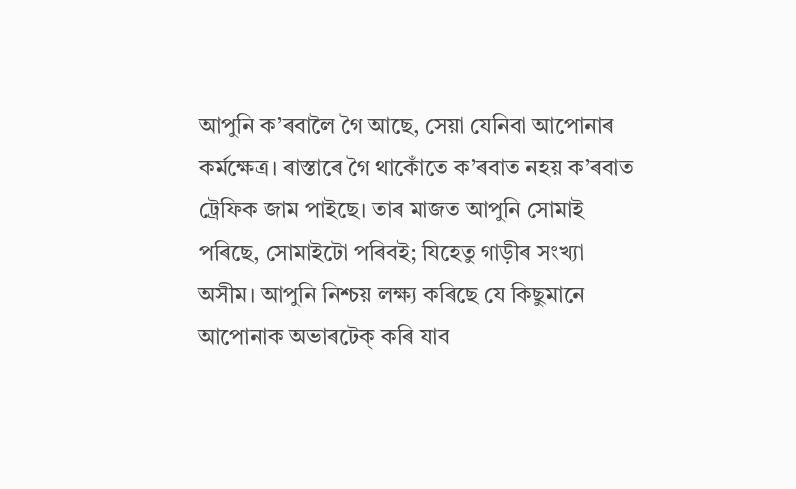আপুনি ক’ৰবালৈ গৈ আছে, সেয়া যেনিবা আপোনাৰ কৰ্মক্ষেত্ৰ। ৰাস্তাৰে গৈ থাকোঁতে ক’ৰবাত নহয় ক’ৰবাত ট্ৰেফিক জাম পাইছে। তাৰ মাজত আপুনি সোমাই পৰিছে, সোমাইটো পৰিবই; যিহেতু গাড়ীৰ সংখ্যা অসীম। আপুনি নিশ্চয় লক্ষ্য কৰিছে যে কিছুমানে আপোনাক অভাৰটেক্ কৰি যাব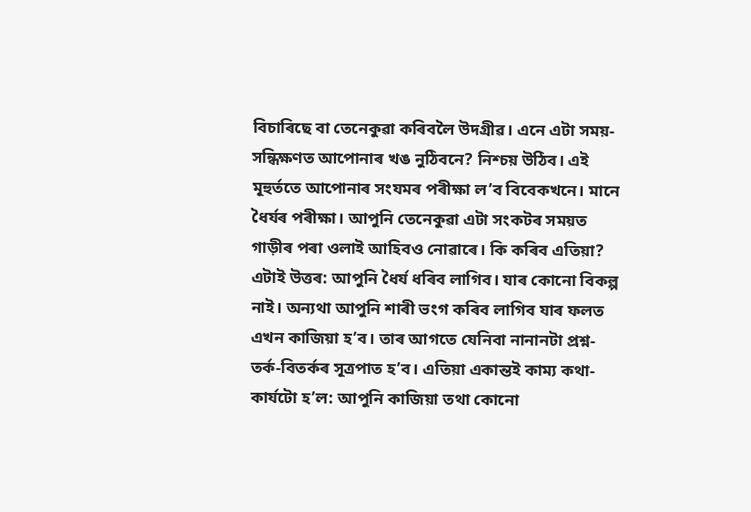বিচাৰিছে বা তেনেকুৱা কৰিবলৈ উদগ্ৰীৱ। এনে এটা সময়-সন্ধিক্ষণত আপোনাৰ খঙ নুঠিবনে? নিশ্চয় উঠিব। এই মূহুৰ্ততে আপোনাৰ সংযমৰ পৰীক্ষা ল’ব বিবেকখনে। মানে ধৈৰ্যৰ পৰীক্ষা। আপুনি তেনেকুৱা এটা সংকটৰ সময়ত গাড়ীৰ পৰা ওলাই আহিবও নোৱাৰে। কি কৰিব এতিয়া? এটাই উত্তৰ: আপুনি ধৈৰ্য ধৰিব লাগিব। যাৰ কোনো বিকল্প নাই। অন্যথা আপুনি শাৰী ভংগ কৰিব লাগিব যাৰ ফলত এখন কাজিয়া হ’ব। তাৰ আগতে যেনিবা নানানটা প্ৰশ্ন-তৰ্ক-বিতৰ্কৰ সূত্ৰপাত হ’ব। এতিয়া একান্তই কাম্য কথা-কাৰ্যটো হ’ল: আপুনি কাজিয়া তথা কোনো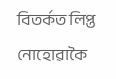বিতৰ্কত লিপ্ত নোহোৱাকৈ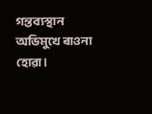গন্তব্যস্থান অভিমুখে ৰাওনা হোৱা।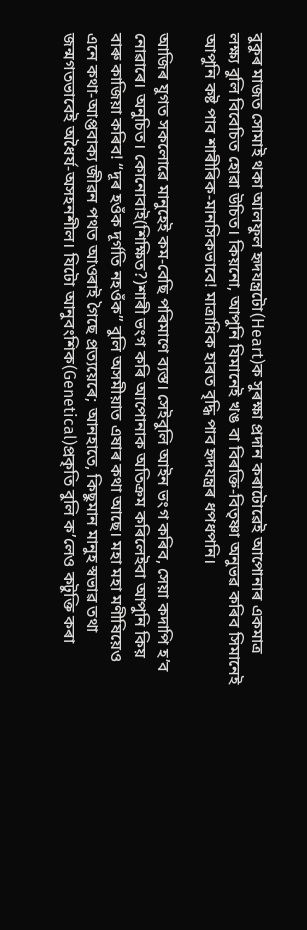বুকুৰ মাজত সোমাই থকা আলফুল হৃদযন্ত্ৰটো(Heart)ক সুৰক্ষা প্ৰদান কৰাটোৱেই আপোনাৰ একমাত্ৰ লক্ষ্য বুলি বিবেচিত হোৱা উচিত। কিয়নো, আপুনি যিমানেই খঙ বা বিৰক্তি-বিতৃষ্ণা অনুভৱ কৰিব সিমানেই আপুনি কষ্ট পাব শাৰীৰিক-মানসিকভাবে! মাত্ৰাধিক হাৰত বৃদ্ধি পাব হৃদযন্ত্ৰৰ ধপধপনি।

আজিৰ যুগত সকলোৱে মানুহেই কম-বেছি পৰিমাণে ব্যস্ত। সেইবুলি আইন ভংগ কৰিব, সেয়া কদাপি হ’ব নোৱাৰে। অনুচিত। কোনোবাই(শিক্ষিত?)শাৰী ভংগ কৰি আপোনাক অতিক্ৰম কৰিলেইবা আপুনি কিয় বাৰু কাজিয়া কৰিব! “দূৰ হওঁক দূৰ্গতি নহওঁক” বুলি অসমীয়াত এষাৰ কথা আছে। মহা মহা মণীষিয়েও এনে কথা-আপ্তবাক্য জীৱন পথত আওৰাই গৈছে প্ৰত্যয়েৰে; আনহাতে, কিছুমান মানুহ স্বভাৱ তথা জন্মগতভাবেই অধৈৰ্য-অসহনশীল। যিটো আনুবংশিক(Genetical)প্ৰকৃতি বুলি ক’লেও কটুক্তি কৰা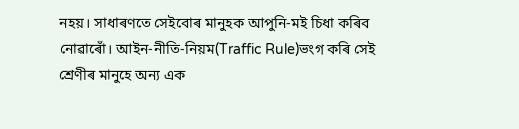নহয়। সাধাৰণতে সেইবোৰ মানুহক আপুনি-মই চিধা কৰিব নোৱাৰোঁ। আইন-নীতি-নিয়ম(Traffic Rule)ভংগ কৰি সেই শ্ৰেণীৰ মানুহে অন্য এক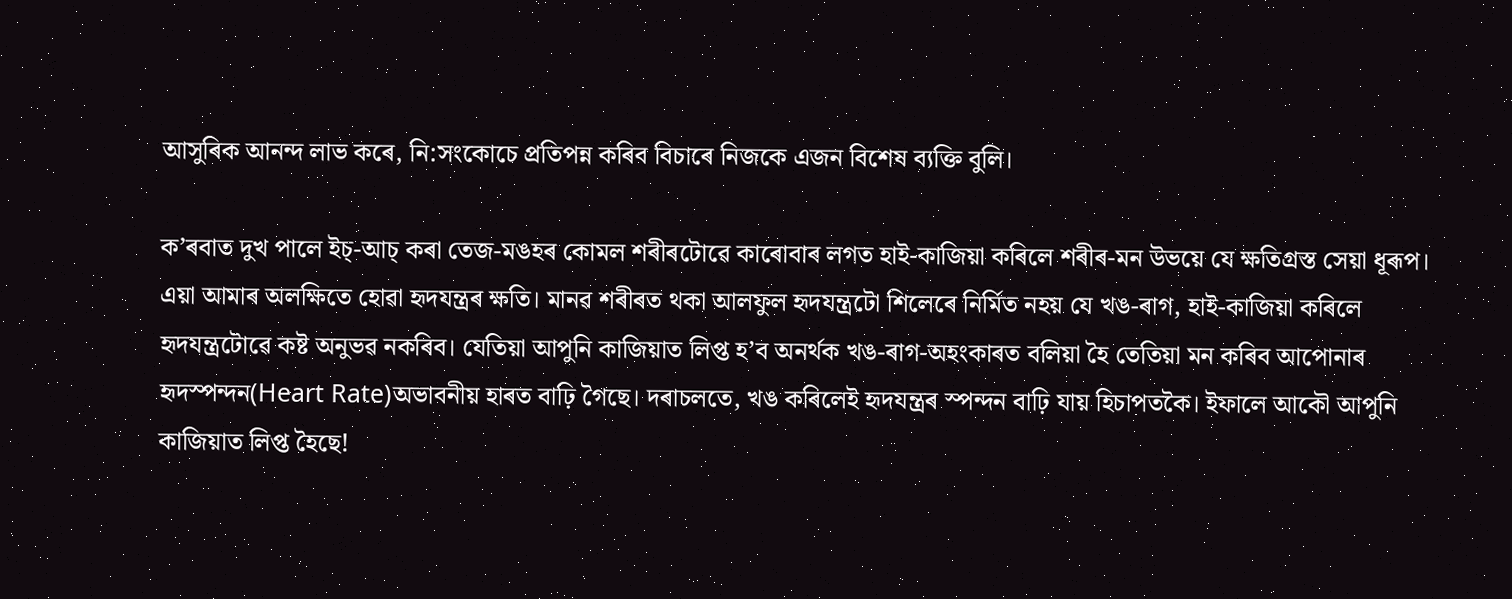আসুৰিক আনন্দ লাভ কৰে, নি:সংকোচে প্ৰতিপন্ন কৰিব বিচাৰে নিজকে এজন বিশেষ ব্যক্তি বুলি।

ক’ৰবাত দুখ পালে ইচ্-আচ্ কৰা তেজ-মঙহৰ কোমল শৰীৰটোৱে কাৰোবাৰ লগত হাই-কাজিয়া কৰিলে শৰীৰ-মন উভয়ে যে ক্ষতিগ্ৰস্ত সেয়া ধূৰূপ। এয়া আমাৰ অলক্ষিতে হোৱা হৃদযন্ত্ৰৰ ক্ষতি। মানৱ শৰীৰত থকা আলফুল হৃদযন্ত্ৰটো শিলেৰে নিৰ্মিত নহয় যে খঙ-ৰাগ, হাই-কাজিয়া কৰিলে হৃদযন্ত্ৰটোৱে কষ্ট অনুভৱ নকৰিব। যেতিয়া আপুনি কাজিয়াত লিপ্ত হ’ব অনৰ্থক খঙ-ৰাগ-অহংকাৰত বলিয়া হৈ তেতিয়া মন কৰিব আপোনাৰ হৃদস্পন্দন(Heart Rate)অভাবনীয় হাৰত বাঢ়ি গৈছে। দৰাচলতে, খঙ কৰিলেই হৃদযন্ত্ৰৰ স্পন্দন বাঢ়ি যায় হিচাপতকৈ। ইফালে আকৌ আপুনি কাজিয়াত লিপ্ত হৈছে!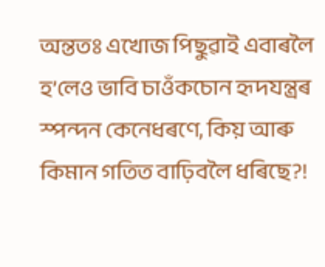অন্ততঃ এখোজ পিছুৱাই এবাৰলৈ হ’লেও ভাবি চাওঁকচোন হৃদযন্ত্ৰৰ স্পন্দন কেনেধৰণে, কিয় আৰু কিমান গতিত বাঢ়িবলৈ ধৰিছে?!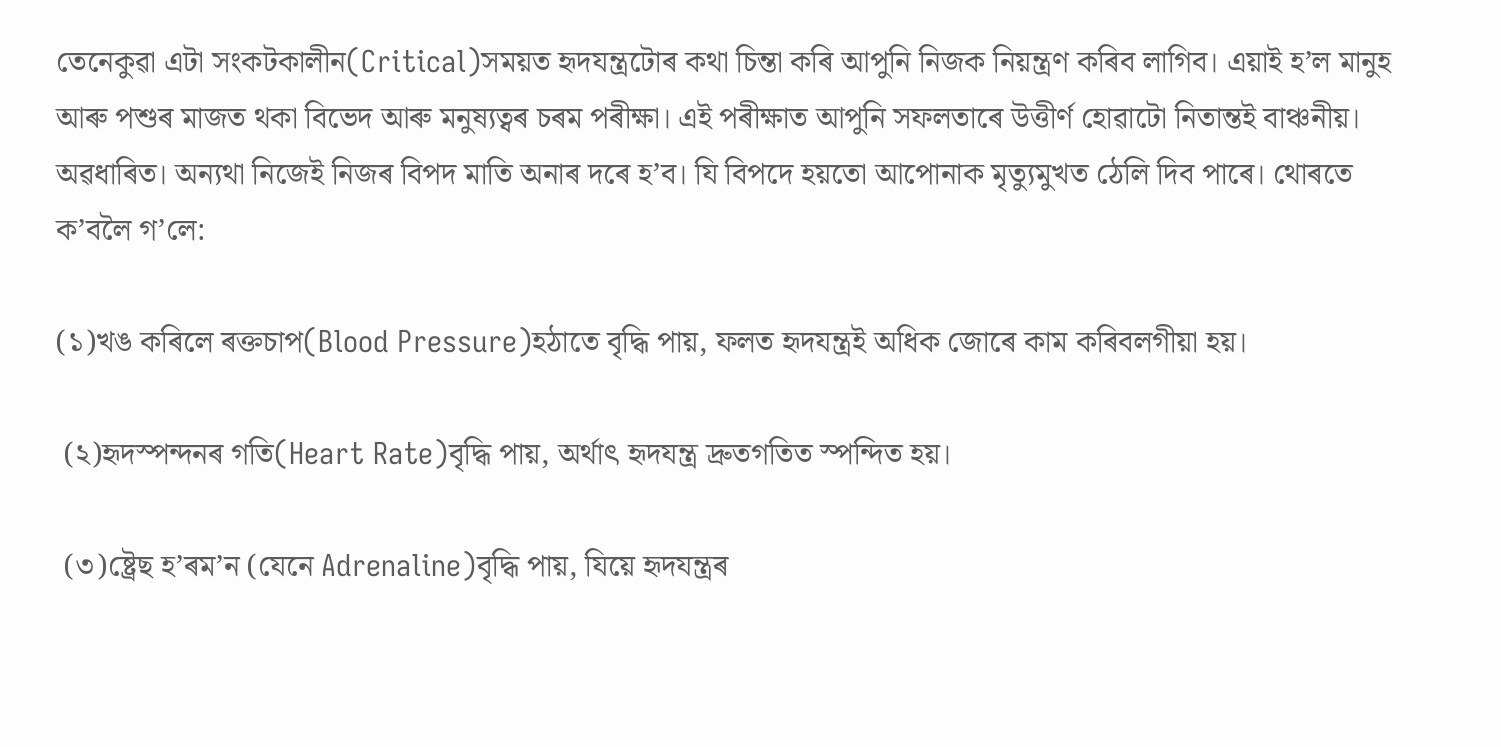তেনেকুৱা এটা সংকটকালীন(Critical)সময়ত হৃদযন্ত্ৰটোৰ কথা চিন্তা কৰি আপুনি নিজক নিয়ন্ত্ৰণ কৰিব লাগিব। এয়াই হ’ল মানুহ আৰু পশুৰ মাজত থকা বিভেদ আৰু মনুষ্যত্বৰ চৰম পৰীক্ষা। এই পৰীক্ষাত আপুনি সফলতাৰে উত্তীৰ্ণ হোৱাটো নিতান্তই বাঞ্চনীয়। অৱধাৰিত। অন্যথা নিজেই নিজৰ বিপদ মাতি অনাৰ দৰে হ’ব। যি বিপদে হয়তো আপোনাক মৃত্যুমুখত ঠেলি দিব পাৰে। থোৰতে ক’বলৈ গ’লে:

(১)খঙ কৰিলে ৰক্তচাপ(Blood Pressure)হঠাতে বৃদ্ধি পায়, ফলত হৃদযন্ত্ৰই অধিক জোৰে কাম কৰিবলগীয়া হয়।

 (২)হৃদস্পন্দনৰ গতি(Heart Rate)বৃদ্ধি পায়, অৰ্থাৎ হৃদযন্ত্ৰ দ্ৰুতগতিত স্পন্দিত হয়।

 (৩)ষ্ট্ৰেছ হ’ৰম’ন (যেনে Adrenaline)বৃদ্ধি পায়, যিয়ে হৃদযন্ত্ৰৰ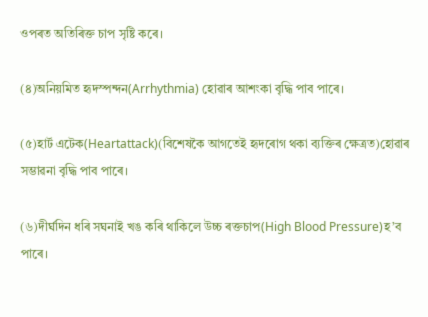ওপৰত অতিৰিক্ত চাপ সৃষ্টি কৰে।

(৪)অনিয়মিত হৃদস্পন্দন(Arrhythmia) হোৱাৰ আশংকা বৃদ্ধি পাব পাৰে।

(৫)হাৰ্ট এটেক(Heartattack)(বিশেষকৈ আগতেই হৃদৰোগ থকা ব্যক্তিৰ ক্ষেত্ৰত)হোৱাৰ সম্ভাৱনা বৃদ্ধি পাব পাৰে।

(৬)দীৰ্ঘদিন ধৰি সঘনাই খঙ কৰি থাকিলে উচ্চ ৰক্তচাপ(High Blood Pressure)হ’ব পাৰে।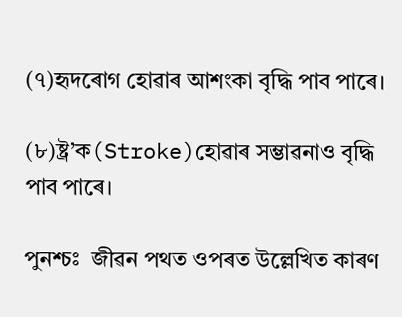(৭)হৃদৰোগ হোৱাৰ আশংকা বৃদ্ধি পাব পাৰে।

(৮)ষ্ট্ৰ’ক(Stroke)হোৱাৰ সম্ভাৱনাও বৃদ্ধি পাব পাৰে।

পুনশ্চঃ  জীৱন পথত ওপৰত উল্লেখিত কাৰণ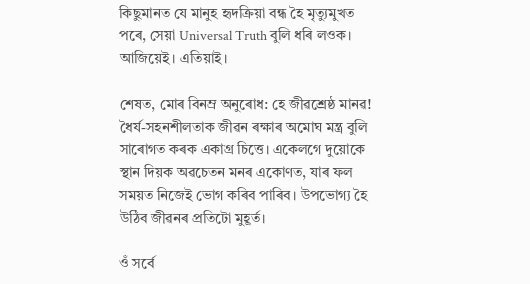কিছুমানত যে মানুহ হৃদক্ৰিয়া বন্ধ হৈ মৃত্যুমুখত পৰে, সেয়া Universal Truth বুলি ধৰি লওক। আজিয়েই। এতিয়াই।

শেষত, মোৰ বিনম্ৰ অনুৰোধ: হে জীৱশ্ৰেষ্ঠ মানৱ! ধৈৰ্য-সহনশীলতাক জীৱন ৰক্ষাৰ অমোঘ মন্ত্ৰ বুলি সাৰোগত কৰক একাগ্ৰ চিত্তে। একেলগে দুয়োকে স্থান দিয়ক অৱচেতন মনৰ একোণত, যাৰ ফল সময়ত নিজেই ভোগ কৰিব পাৰিব। উপভোগ্য হৈ উঠিব জীৱনৰ প্ৰতিটো মুহূৰ্ত।

ওঁ সৰ্বে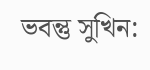ভবন্তু সুখিন: